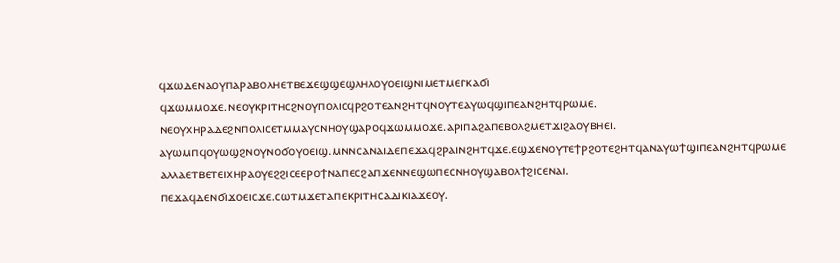ϥϫⲱⲇⲉⲛⲁⲟⲩⲡⲁⲣⲁⲃⲟⲗⲏⲉⲧⲃⲉϫⲉϣϣⲉϣⲗⲏⲗⲟⲩⲟⲉⲓϣⲛⲓⲙⲉⲧⲙⲉⲅⲕⲁϭⲓ
ϥϫⲱⲙⲙⲟϫⲉ.ⲛⲉⲟⲩⲕⲣⲓⲧⲏⲥϩⲛⲟⲩⲡⲟⲗⲓⲥϥⲣϩⲟⲧⲉⲁⲛϩⲏⲧϥⲛⲟⲩⲧⲉⲁⲩⲱϥϣⲓⲡⲉⲁⲛϩⲏⲧϥⲣⲱⲙⲉ.
ⲛⲉⲟⲩⲭⲏⲣⲁⲇⲉϩⲛⲡⲟⲗⲓⲥⲉⲧⲙⲙⲁⲩⲥⲛⲏⲟⲩϣⲁⲣⲟϥϫⲱⲙⲙⲟϫⲉ.ⲁⲣⲓⲡⲁϩⲁⲡⲉⲃⲟⲗϩⲙⲉⲧϫⲓϩⲁⲟⲩⲃⲏⲉⲓ.
ⲁⲩⲱⲙⲡϥⲟⲩⲱϣϩⲛⲟⲩⲛⲟϭⲟⲩⲟⲉⲓϣ.ⲙⲛⲛⲥⲁⲛⲁⲓⲇⲉⲡⲉϫⲁϥϩⲣⲁⲓⲛϩⲏⲧϥϫⲉ.ⲉϣϫⲉⲛⲟⲩⲧⲉϯⲣϩⲟⲧⲉϩⲏⲧϥⲁⲛⲁⲩⲱϯϣⲓⲡⲉⲁⲛϩⲏⲧϥⲣⲱⲙⲉ
ⲁⲗⲗⲁⲉⲧⲃⲉⲧⲉⲓⲭⲏⲣⲁⲟⲩⲉϩϩⲓⲥⲉⲉⲣⲟϯⲛⲁⲡⲉⲥϩⲁⲡϫⲉⲛⲛⲉϣⲱⲡⲉⲥⲛⲏⲟⲩϣⲁⲃⲟⲗϯϩⲓⲥⲉⲛⲁⲓ.
ⲡⲉϫⲁϥⲇⲉⲛϭⲓϫⲟⲉⲓⲥϫⲉ.ⲥⲱⲧⲙϫⲉⲧⲁⲡⲉⲕⲣⲓⲧⲏⲥⲁⲇⲓⲕⲓⲁϫⲉⲟⲩ.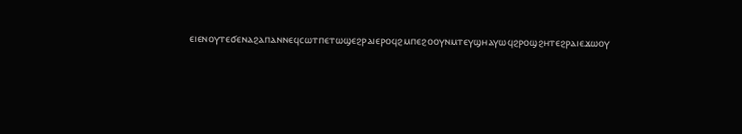ⲉⲓⲉⲛⲟⲩⲧⲉϭⲉⲛⲁϩⲁⲡⲁⲛⲛⲉϥⲥⲱⲧⲡⲉⲧⲱϣⲉϩⲣⲁⲓⲉⲣⲟϥϩⲙⲡⲉϩⲟⲟⲩⲛⲙⲧⲉⲩϣⲏⲁⲩⲱϥϩⲣⲟϣϩⲏⲧⲉϩⲣⲁⲓⲉϫⲱⲟⲩ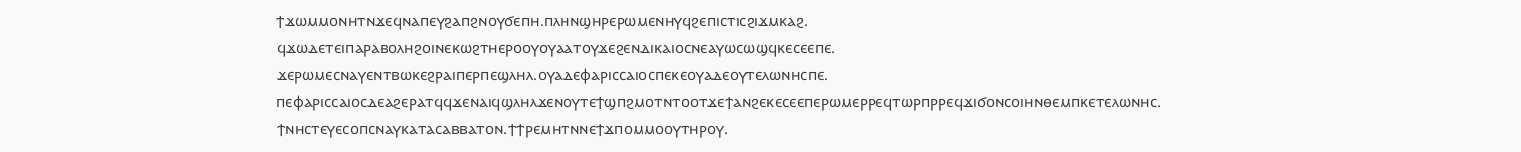ϯϫⲱⲙⲙⲟⲛⲏⲧⲛϫⲉϥⲛⲁⲡⲉⲩϩⲁⲡϩⲛⲟⲩϭⲉⲡⲏ.ⲡⲗⲏⲛϣⲏⲣⲉⲣⲱⲙⲉⲛⲏⲩϥϩⲉⲡⲓⲥⲧⲓⲥϩⲓϫⲙⲕⲁϩ.
ϥϫⲱⲇⲉⲧⲉⲓⲡⲁⲣⲁⲃⲟⲗⲏϩⲟⲓⲛⲉⲕⲱϩⲧⲏⲉⲣⲟⲟⲩⲟⲩⲁⲁⲧⲟⲩϫⲉϩⲉⲛⲇⲓⲕⲁⲓⲟⲥⲛⲉⲁⲩⲱⲥⲱϣϥⲕⲉⲥⲉⲉⲡⲉ.
ϫⲉⲣⲱⲙⲉⲥⲛⲁⲩⲉⲛⲧⲃⲱⲕⲉϩⲣⲁⲓⲡⲉⲣⲡⲉϣⲗⲏⲗ.ⲟⲩⲁⲇⲉⲫⲁⲣⲓⲥⲥⲁⲓⲟⲥⲡⲉⲕⲉⲟⲩⲁⲇⲉⲟⲩⲧⲉⲗⲱⲛⲏⲥⲡⲉ.
ⲡⲉⲫⲁⲣⲓⲥⲥⲁⲓⲟⲥⲇⲉⲁϩⲉⲣⲁⲧϥϥϫⲉⲛⲁⲓϥϣⲗⲏⲗϫⲉⲛⲟⲩⲧⲉϯϣⲡϩⲙⲟⲧⲛⲧⲟⲟⲧϫⲉϯⲁⲛϩⲉⲕⲉⲥⲉⲉⲡⲉⲣⲱⲙⲉⲣⲣⲉϥⲧⲱⲣⲡⲣⲣⲉϥϫⲓϭⲟⲛⲥⲟⲓⲏⲛⲑⲉⲙⲡⲕⲉⲧⲉⲗⲱⲛⲏⲥ.
ϯⲛⲏⲥⲧⲉⲩⲉⲥⲟⲡⲥⲛⲁⲩⲕⲁⲧⲁⲥⲁⲃⲃⲁⲧⲟⲛ.ϯϯⲣⲉⲙⲏⲧⲛⲛⲉϯϫⲡⲟⲙⲙⲟⲟⲩⲧⲏⲣⲟⲩ.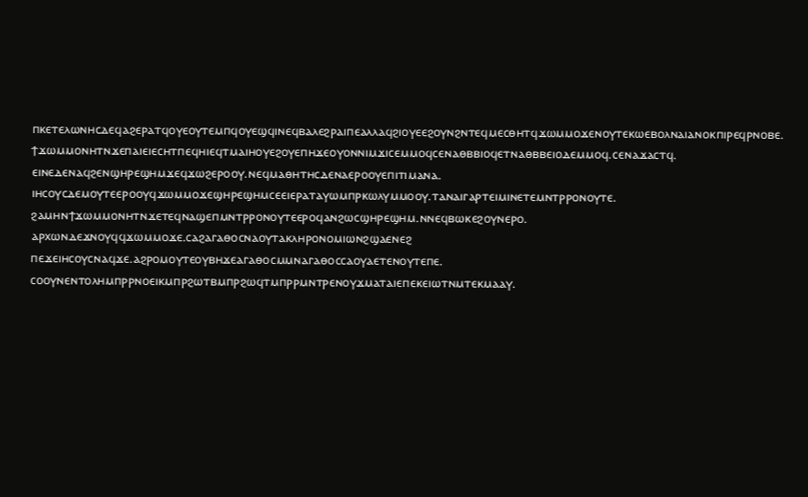ⲡⲕⲉⲧⲉⲗⲱⲛⲏⲥⲇⲉϥⲁϩⲉⲣⲁⲧϥⲟⲩⲉⲟⲩⲧⲉⲙⲡϥⲟⲩⲉϣϥⲓⲛⲉϥⲃⲁⲗⲉϩⲣⲁⲓⲡⲉⲁⲗⲗⲁϥϩⲓⲟⲩⲉⲉϩⲟⲩⲛϩⲛⲧⲉϥⲙⲉⲥⲑⲏⲧϥϫⲱⲙⲙⲟϫⲉⲛⲟⲩⲧⲉⲕⲱⲉⲃⲟⲗⲛⲁⲓⲁⲛⲟⲕⲡⲓⲣⲉϥⲣⲛⲟⲃⲉ.
ϯϫⲱⲙⲙⲟⲛⲏⲧⲛϫⲉⲡⲁⲓⲉⲓⲉⲥⲏⲧⲡⲉϥⲏⲓⲉϥⲧⲙⲁⲓⲏⲟⲩⲉϩⲟⲩⲉⲡⲏϫⲉⲟⲩⲟⲛⲛⲓⲙϫⲓⲥⲉⲙⲙⲟϥⲥⲉⲛⲁⲑⲃⲃⲓⲟϥⲉⲧⲛⲁⲑⲃⲃⲉⲓⲟⲇⲉⲙⲙⲟϥ.ⲥⲉⲛⲁϫⲁⲥⲧϥ.
ⲉⲓⲛⲉⲇⲉⲛⲁϥϩⲉⲛϣⲏⲣⲉϣⲏⲙϫⲉϥϫⲱϩⲉⲣⲟⲟⲩ.ⲛⲉϥⲙⲁⲑⲏⲧⲏⲥⲇⲉⲛⲁⲉⲣⲟⲟⲩⲉⲡⲓⲧⲓⲙⲁⲛⲁ.
ⲓⲏⲥⲟⲩⲥⲇⲉⲙⲟⲩⲧⲉⲉⲣⲟⲟⲩϥϫⲱⲙⲙⲟϫⲉϣⲏⲣⲉϣⲏⲙⲥⲉⲉⲓⲉⲣⲁⲧⲁⲩⲱⲙⲡⲣⲕⲱⲗⲩⲙⲙⲟⲟⲩ.ⲧⲁⲛⲁⲓⲅⲁⲣⲧⲉⲓⲙⲓⲛⲉⲧⲉⲙⲛⲧⲣⲣⲟⲛⲟⲩⲧⲉ.
ϩⲁⲙⲏⲛϯϫⲱⲙⲙⲟⲛⲏⲧⲛϫⲉⲧⲉϥⲛⲁϣⲉⲡⲙⲛⲧⲣⲣⲟⲛⲟⲩⲧⲉⲉⲣⲟϥⲁⲛϩⲱⲥϣⲏⲣⲉϣⲏⲙ.ⲛⲛⲉϥⲃⲱⲕⲉϩⲟⲩⲛⲉⲣⲟ.
ⲁⲣⲭⲱⲛⲇⲉϫⲛⲟⲩϥϥϫⲱⲙⲙⲟϫⲉ.ⲥⲁϩⲁⲅⲁⲑⲟⲥⲛⲁⲟⲩⲧⲁⲕⲗⲏⲣⲟⲛⲟⲙⲓⲱⲛϩϣⲁⲉⲛⲉϩ
ⲡⲉϫⲉⲓⲏⲥⲟⲩⲥⲛⲁϥϫⲉ.ⲁϩⲣⲟⲙⲟⲩⲧⲉⲟⲩⲃⲏϫⲉⲁⲅⲁⲑⲟⲥⲙⲙⲛⲁⲅⲁⲑⲟⲥⲥⲁⲟⲩⲁⲉⲧⲉⲛⲟⲩⲧⲉⲡⲉ.
ⲥⲟⲟⲩⲛⲉⲛⲧⲟⲗⲏⲙⲡⲣⲣⲛⲟⲉⲓⲕⲙⲡⲣϩⲱⲧⲃⲙⲡⲣϩⲱϥⲧⲙⲡⲣⲣⲙⲛⲧⲣⲉⲛⲟⲩϫⲙⲁⲧⲁⲓⲉⲡⲉⲕⲉⲓⲱⲧⲛⲙⲧⲉⲕⲙⲁⲁⲩ.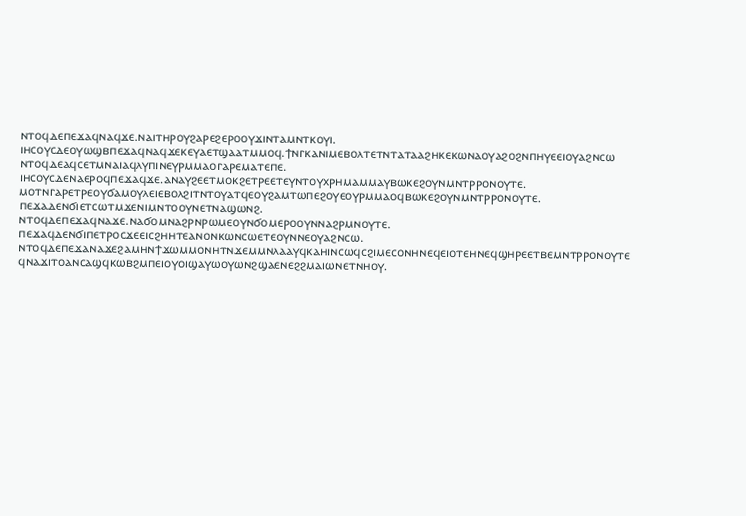ⲛⲧⲟϥⲇⲉⲡⲉϫⲁϥⲛⲁϥϫⲉ.ⲛⲁⲓⲧⲏⲣⲟⲩϩⲁⲣⲉϩⲉⲣⲟⲟⲩϫⲓⲛⲧⲁⲙⲛⲧⲕⲟⲩⲓ.
ⲓⲏⲥⲟⲩⲥⲇⲉⲟⲩⲱϣⲃⲡⲉϫⲁϥⲛⲁϥϫⲉⲕⲉⲩⲁⲉⲧϣⲁⲁⲧⲙⲙⲟϥ.ϯⲛⲅⲕⲁⲛⲓⲙⲉⲃⲟⲗⲧⲉⲧⲛⲧⲁⲧⲁⲁϩⲏⲕⲉⲕⲱⲛⲁⲟⲩⲁϩⲟϩⲛⲡⲏⲩⲉⲉⲓⲟⲩⲁϩⲛⲥⲱ
ⲛⲧⲟϥⲇⲉⲁϥⲥⲉⲧⲙⲛⲁⲓⲁϥⲗⲩⲡⲓⲛⲉⲩⲣⲙⲙⲁⲟⲅⲁⲣⲉⲙⲁⲧⲉⲡⲉ.
ⲓⲏⲥⲟⲩⲥⲇⲉⲛⲁⲉⲣⲟϥⲡⲉϫⲁϥϫⲉ.ⲁⲛⲁⲩϩⲉⲉⲧⲙⲟⲕϩⲉⲧⲣⲉⲉⲧⲉⲩⲛⲧⲟⲩⲭⲣⲏⲙⲁⲙⲙⲁⲩⲃⲱⲕⲉϩⲟⲩⲛⲙⲛⲧⲣⲣⲟⲛⲟⲩⲧⲉ.
ⲙⲟⲧⲛⲅⲁⲣⲉⲧⲣⲉⲟⲩϭⲁⲙⲟⲩⲗⲉⲓⲉⲃⲟⲗϩⲓⲧⲛⲧⲟⲩⲁⲧϥⲉⲟⲩϩⲁⲙⲧⲱⲡⲉϩⲟⲩⲉⲟⲩⲣⲙⲙⲁⲟϥⲃⲱⲕⲉϩⲟⲩⲛⲙⲛⲧⲣⲣⲟⲛⲟⲩⲧⲉ.
ⲡⲉϫⲁⲇⲉⲛϭⲓⲉⲧⲥⲱⲧⲙϫⲉⲛⲓⲙⲛⲧⲟⲟⲩⲛⲉⲧⲛⲁϣⲱⲛϩ.
ⲛⲧⲟϥⲇⲉⲡⲉϫⲁϥⲛⲁϫⲉ.ⲛⲁϭⲟⲙⲛⲁϩⲣⲛⲣⲱⲙⲉⲟⲩⲛϭⲟⲙⲉⲣⲟⲟⲩⲛⲛⲁϩⲣⲙⲛⲟⲩⲧⲉ.
ⲡⲉϫⲁϥⲇⲉⲛϭⲓⲡⲉⲧⲣⲟⲥϫⲉⲉⲓⲥϩⲏⲏⲧⲉⲁⲛⲟⲛⲕⲱⲛⲥⲱⲉⲧⲉⲟⲩⲛⲛⲉⲟⲩⲁϩⲛⲥⲱ.
ⲛⲧⲟϥⲇⲉⲡⲉϫⲁⲛⲁϫⲉϩⲁⲙⲏⲛϯϫⲱⲙⲙⲟⲛⲏⲧⲛϫⲉⲙⲙⲛⲗⲁⲁⲩϥⲕⲁⲏⲓⲛⲥⲱϥⲥϩⲓⲙⲉⲥⲟⲛⲏⲛⲉϥⲉⲓⲟⲧⲉⲏⲛⲉϥϣⲏⲣⲉⲉⲧⲃⲉⲙⲛⲧⲣⲣⲟⲛⲟⲩⲧⲉ
ϥⲛⲁϫⲓⲧⲟⲁⲛⲥⲁϣϥⲕⲱⲃϩⲙⲡⲉⲓⲟⲩⲟⲓϣⲁⲩⲱⲟⲩⲱⲛϩϣⲁⲉⲛⲉϩϩⲙⲁⲓⲱⲛⲉⲧⲛⲏⲟⲩ.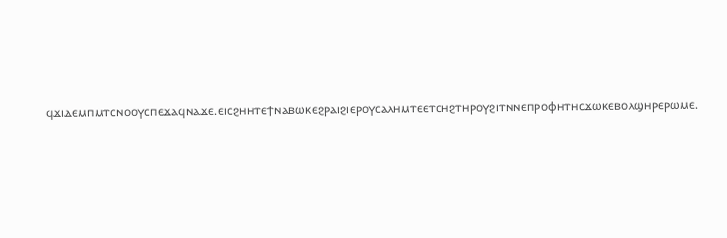ϥϫⲓⲇⲉⲙⲡⲙⲧⲥⲛⲟⲟⲩⲥⲡⲉϫⲁϥⲛⲁϫⲉ.ⲉⲓⲥϩⲏⲏⲧⲉϯⲛⲁⲃⲱⲕⲉϩⲣⲁⲓϩⲓⲉⲣⲟⲩⲥⲁⲗⲏⲙⲧⲉⲉⲧⲥⲏϩⲧⲏⲣⲟⲩϩⲓⲧⲛⲛⲉⲡⲣⲟⲫⲏⲧⲏⲥϫⲱⲕⲉⲃⲟⲗϣⲏⲣⲉⲣⲱⲙⲉ.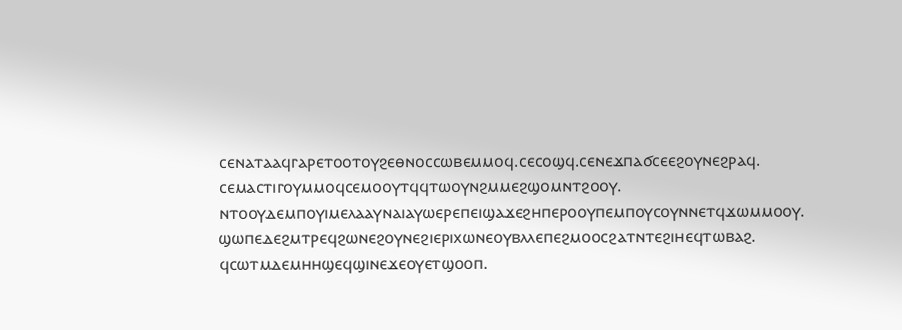ⲥⲉⲛⲁⲧⲁⲁϥⲅⲁⲣⲉⲧⲟⲟⲧⲟⲩϩⲉⲑⲛⲟⲥⲥⲱⲃⲉⲙⲙⲟϥ.ⲥⲉⲥⲟϣϥ.ⲥⲉⲛⲉϫⲡⲁϭⲥⲉⲉϩⲟⲩⲛⲉϩⲣⲁϥ.
ⲥⲉⲙⲁⲥⲧⲓⲅⲟⲩⲙⲙⲟϥⲥⲉⲙⲟⲟⲩⲧϥϥⲧⲱⲟⲩⲛϩⲙⲙⲉϩϣⲟⲙⲛⲧϩⲟⲟⲩ.
ⲛⲧⲟⲟⲩⲇⲉⲙⲡⲟⲩⲓⲙⲉⲗⲁⲁⲩⲛⲁⲓⲁⲩⲱⲉⲣⲉⲡⲉⲓϣⲁϫⲉϩⲏⲡⲉⲣⲟⲟⲩⲡⲉⲙⲡⲟⲩⲥⲟⲩⲛⲛⲉⲧϥϫⲱⲙⲙⲟⲟⲩ.
ϣⲱⲡⲉⲇⲉϩⲙⲧⲣⲉϥϩⲱⲛⲉϩⲟⲩⲛⲉϩⲓⲉⲣⲓⲭⲱⲛⲉⲟⲩⲃⲗⲗⲉⲡⲉϩⲙⲟⲟⲥϩⲁⲧⲛⲧⲉϩⲓⲏⲉϥⲧⲱⲃⲁϩ.
ϥⲥⲱⲧⲙⲇⲉⲙⲏⲏϣⲉϥϣⲓⲛⲉϫⲉⲟⲩⲉⲧϣⲟⲟⲡ.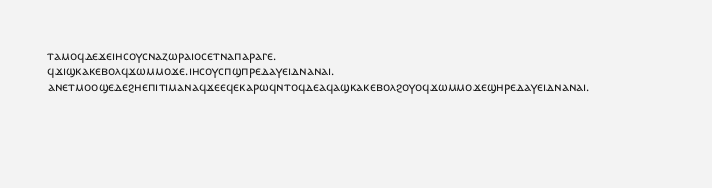ⲧⲁⲙⲟϥⲇⲉϫⲉⲓⲏⲥⲟⲩⲥⲛⲁⲍⲱⲣⲁⲓⲟⲥⲉⲧⲛⲁⲡⲁⲣⲁⲅⲉ.
ϥϫⲓϣⲕⲁⲕⲉⲃⲟⲗϥϫⲱⲙⲙⲟϫⲉ.ⲓⲏⲥⲟⲩⲥⲡϣⲡⲣⲉⲇⲁⲩⲉⲓⲇⲛⲁⲛⲁⲓ.
ⲁⲛⲉⲧⲙⲟⲟϣⲉⲇⲉϩⲏⲉⲡⲓⲧⲓⲙⲁⲛⲁϥϫⲉⲉϥⲉⲕⲁⲣⲱϥⲛⲧⲟϥⲇⲉⲁϥⲁϣⲕⲁⲕⲉⲃⲟⲗϩⲟⲩⲟϥϫⲱⲙⲙⲟϫⲉϣⲏⲣⲉⲇⲁⲩⲉⲓⲇⲛⲁⲛⲁⲓ.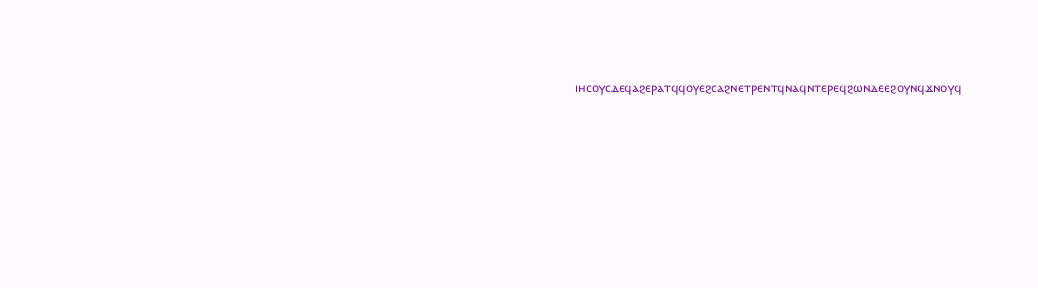ⲓⲏⲥⲟⲩⲥⲇⲉϥⲁϩⲉⲣⲁⲧϥϥⲟⲩⲉϩⲥⲁϩⲛⲉⲧⲣⲉⲛⲧϥⲛⲁϥⲛⲧⲉⲣⲉϥϩⲱⲛⲇⲉⲉϩⲟⲩⲛϥϫⲛⲟⲩϥ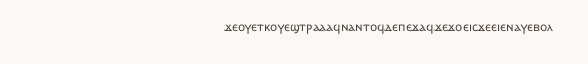ϫⲉⲟⲩⲉⲧⲕⲟⲩⲉϣⲧⲣⲁⲁⲁϥⲛⲁⲛⲧⲟϥⲇⲉⲡⲉϫⲁϥϫⲉϫⲟⲉⲓⲥϫⲉⲉⲓⲉⲛⲁⲩⲉⲃⲟⲗ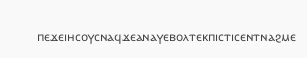ⲡⲉϫⲉⲓⲏⲥⲟⲩⲥⲛⲁϥϫⲉⲁⲛⲁⲩⲉⲃⲟⲗⲧⲉⲕⲡⲓⲥⲧⲓⲥⲉⲛⲧⲛⲁϩⲙⲉ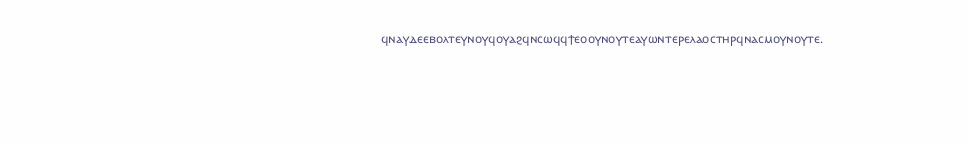ϥⲛⲁⲩⲇⲉⲉⲃⲟⲗⲧⲉⲩⲛⲟⲩϥⲟⲩⲁϩϥⲛⲥⲱϥϥϯⲉⲟⲟⲩⲛⲟⲩⲧⲉⲁⲩⲱⲛⲧⲉⲣⲉⲗⲁⲟⲥⲧⲏⲣϥⲛⲁⲥⲙⲟⲩⲛⲟⲩⲧⲉ.